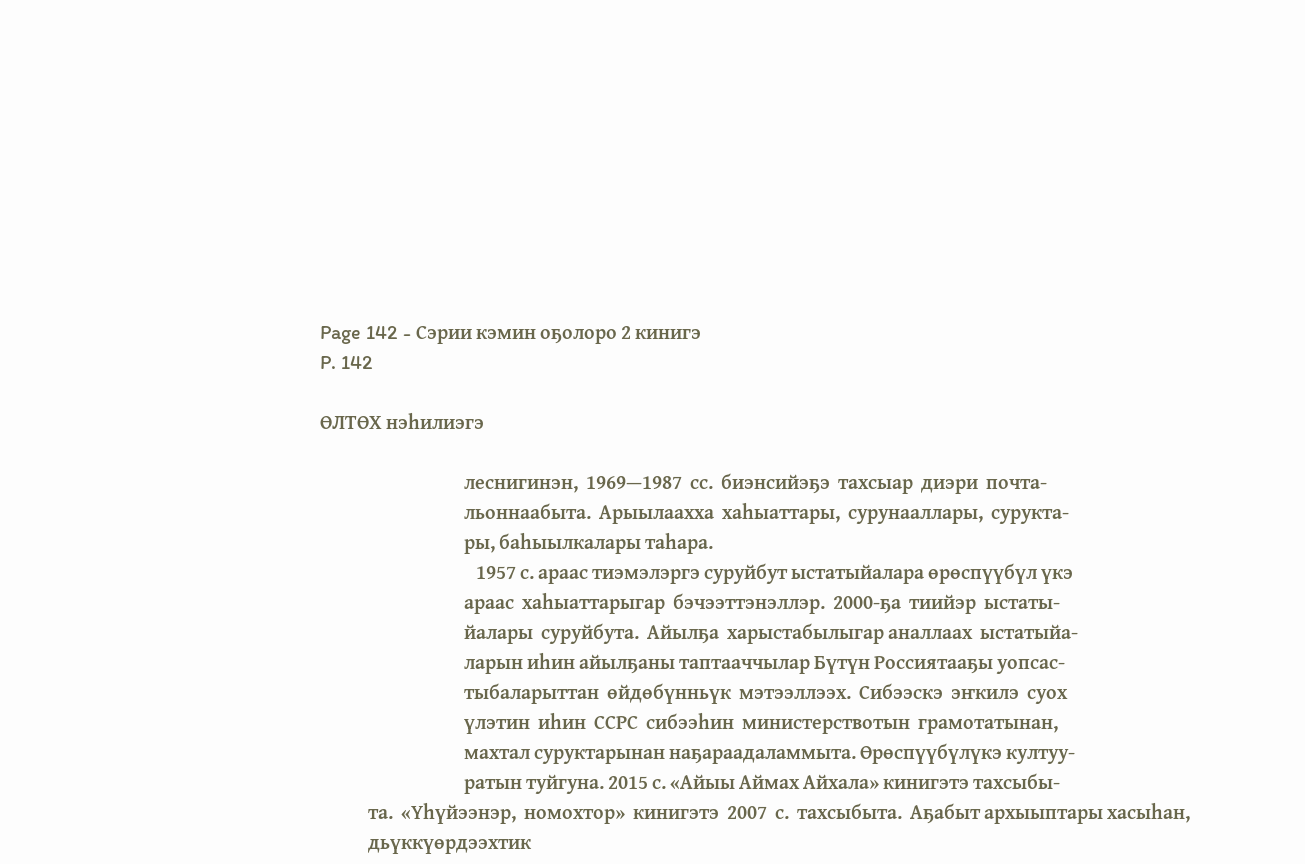Page 142 - Сэрии кэмин оҕолоро 2 кинигэ
P. 142

ӨЛТӨХ нэһилиэгэ

                                    леснигинэн,  1969—1987  сс.  биэнсийэҕэ  тахсыар  диэри  почта-
                                    льоннаабыта.  Арыылаахха  хаһыаттары,  сурунааллары,  сурукта-
                                    ры, баһыылкалары таһара.
                                       1957 с. араас тиэмэлэргэ суруйбут ыстатыйалара өрөспүүбүл үкэ
                                    араас  хаһыаттарыгар  бэчээттэнэллэр.  2000-ҕа  тиийэр  ыстаты-
                                    йалары  суруйбута.  Айылҕа  харыстабылыгар аналлаах  ыстатыйа-
                                    ларын иһин айылҕаны таптааччылар Бүтүн Россиятааҕы уопсас-
                                    тыбаларыттан  өйдөбүнньүк  мэтээллээх.  Сибээскэ  эҥкилэ  суох
                                    үлэтин  иһин  ССРС  сибээһин  министерствотын  грамотатынан,
                                    махтал суруктарынан наҕараадаламмыта. Өрөспүүбүлүкэ култуу-
                                    ратын туйгуна. 2015 с. «Айыы Аймах Айхала» кинигэтэ тахсыбы-
            та.  «Үһүйээнэр,  номохтор»  кинигэтэ  2007  с.  тахсыбыта.  Аҕабыт архыыптары хасыһан,
            дьүккүөрдээхтик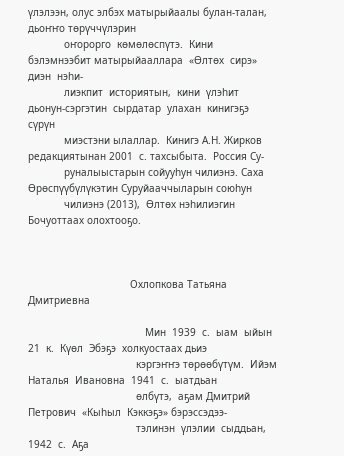үлэлээн, олус элбэх матырыйаалы булан-талан, дьоҥҥо төрүччүлэрин
            оҥорорго  көмөлөспүтэ.  Кини  бэлэмнээбит матырыйааллара  «Өлтөх  сирэ»  диэн  нэһи-
            лиэкпит  историятын,  кини  үлэһит дьонун-сэргэтин  сырдатар  улахан  кинигэҕэ  сүрүн
            миэстэни ылаллар.  Кинигэ А.Н. Жирков редакциятынан 2001  с. тахсыбыта.  Россия Су-
            руналыыстарын сойууһун чилиэнэ. Саха Өрөспүүбүлүкэтин Суруйааччыларын союһун
            чилиэнэ (2013),  Өлтөх нэһилиэгин  Бочуоттаах олохтооҕо.



                                  Охлопкова Татьяна Дмитриевна

                                       Мин  1939  с.  ыам  ыйын  21  к.  Күөл  Эбэҕэ  холкуостаах дьиэ
                                    кэргэҥҥэ төрөөбүтүм.  Ийэм  Наталья  Ивановна  1941  с.  ыатдьан
                                    өлбүтэ,  аҕам Дмитрий  Петрович  «Кыһыл  Кэккэҕэ» бэрэссэдээ-
                                    тэлинэн  үлэлии  сыддьан,  1942  с.  Аҕа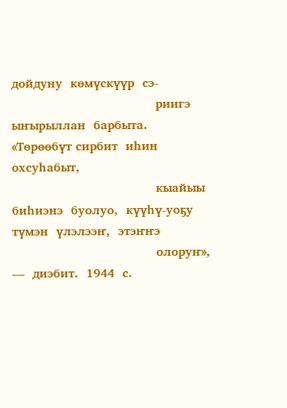дойдуну  көмүскүүр  сэ-
                                    риигэ  ыҥырыллан  барбыта.  «Төрөөбүт сирбит  иһин  охсуһабыт,
                                    кыайыы  биһиэнэ  буолуо,  күүһү-уоҕу  түмэн  үлэлээҥ,  этэҥҥэ
                                    олоруҥ»,  —  диэбит.  1944  с.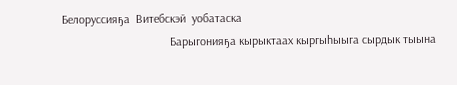Белоруссияҕа  Витебскэй  уобатаска
                                    Барыгонияҕа кырыктаах кыргыһыыга сырдык тыына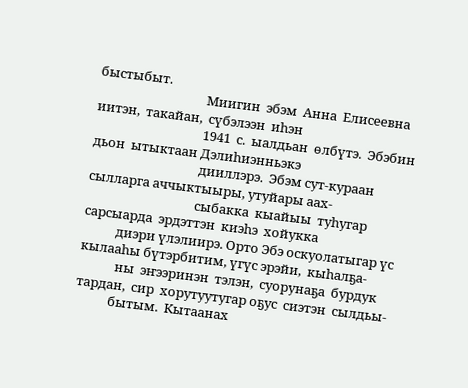быстыбыт.
                                    Миигин  эбэм  Анна  Елисеевна  иитэн,  такайан,  сүбэлээн  иһэн
                                    1941  с.  ыалдьан  өлбүтэ.  Эбэбин дьон  ытыктаан Дэлиһиэнньэкэ
                                    дииллэрэ.  Эбэм сут-кураан сылларга аччыктыыры, утуйары аах-
                                    сыбакка  кыайыы  туһугар  сарсыарда  эрдэттэн  киэһэ  хойукка
           диэри үлэлиирэ. Орто Эбэ оскуолатыгар үс кылааһы бүтэрбитим, үгүс эрэйи,  кыһалҕа-
            ны  эҥээринэн  тэлэн,  суорунаҕа  бурдук тардан,  сир  хорутуутугар оҕус  сиэтэн  сылдьы-
           бытым.  Кытаанах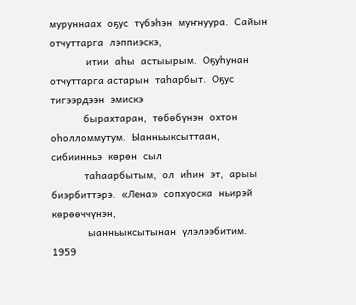муруннаах  оҕус  түбэһэн  муҥнуура.  Сайын  отчуттарга  лэппиэскэ,
            итии  аһы  астыырым.  Оҕуһунан  отчуттарга астарын  таһарбыт.  Оҕус тигээрдээн  эмискэ
           бырахтаран,  төбөбүнэн  охтон  оһолломмутум.  Ыанньыксыттаан,  сибиинньэ  көрөн  сыл
           таһаарбытым,  ол  иһин  эт,  арыы  биэрбиттэрэ.  «Лена»  сопхуоска  ньирэй  көрөөччүнэн,
            ыанньыксытынан  үлэлээбитим.  1959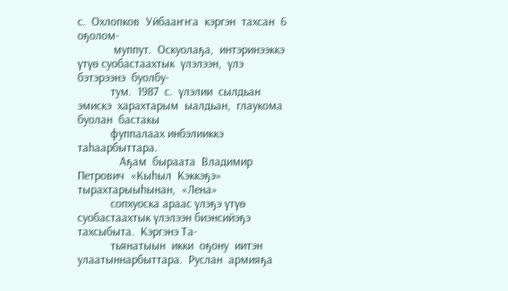с.  Охлопков  Уйбааҥҥа  кэргэн  тахсан  6  оҕолом-
            муппут.  Оскуолаҕа,  интэринээккэ  үтүө суобастаахтык  үлэлээн,  үлэ бэтэрээнэ  буолбу-
           тум.  1987  с.  үлэлии  сылдьан  эмискэ  харахтарым  ыалдьан,  глаукома  буолан  бастакы
           фуппалаах инбэлииккэ таһаарбыттара.
              Аҕам  быраата  Владимир  Петрович  «Кыһыл  Кэккэҕэ»  тырахтарыыһынан,  «Лена»
           сопхуоска араас үлэҕэ үтүө суобастаахтык үлэлээн биэнсийэҕэ тахсыбыта.  Кэргэнэ Та-
           тьянатыын  икки  оҕону  иитэн  улаатыннарбыттара.  Руслан  армияҕа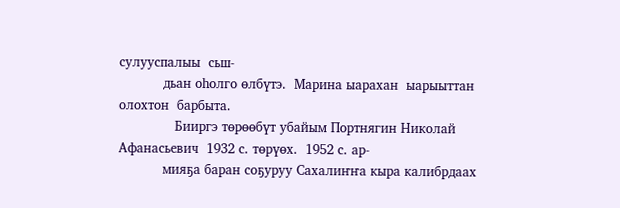сулууспалыы  сьш-
           дьан оһолго өлбүтэ.  Марина ыарахан  ыарыыттан олохтон  барбыта.
              Бииргэ төрөөбүт убайым Портнягин Николай Афанасьевич  1932 с. төрүөх.  1952 с. ар-
           мияҕа баран соҕуруу Сахалиҥҥа кыра калибрдаах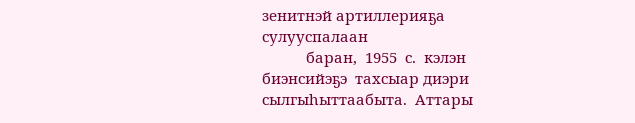зенитнэй артиллерияҕа сулууспалаан
           баран,  1955  с.  кэлэн  биэнсийэҕэ  тахсыар диэри  сылгыһыттаабыта.  Аттары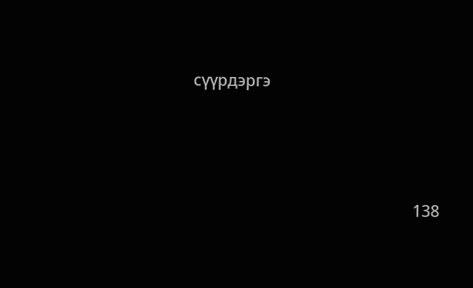сүүрдэргэ



                                                       138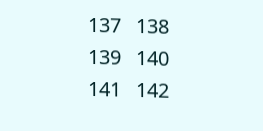137   138   139   140   141   142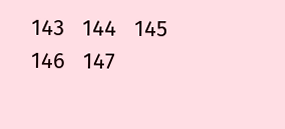143   144   145   146   147